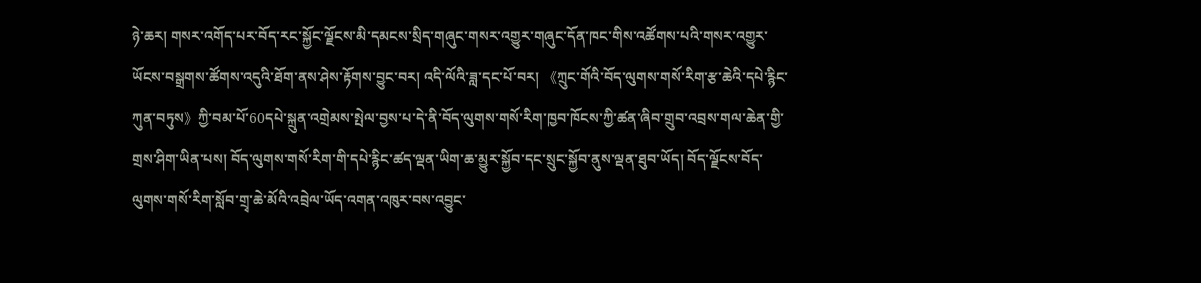ཉེ་ཆར། གསར་འགོད་པར་བོད་རང་སྐྱོང་ལྗོངས་མི་དམངས་སྲིད་གཞུང་གསར་འགྱུར་གཞུང་དོན་ཁང་གིས་འཚོགས་པའི་གསར་འགྱུར་ཡོངས་བསྒྲགས་ཚོགས་འདུའི་ཐོག་ནས་ཤེས་རྟོགས་བྱུང་བར། འདི་ལོའི་ཟླ་དང་པོ་བར། 《ཀྲུང་གོའི་བོད་ལུགས་གསོ་རིག་རྩ་ཆེའི་དཔེ་རྙིང་ཀུན་བཏུས》ཀྱི་བམ་པོ་60དཔེ་སྐྲུན་འགྲེམས་སྤེལ་བྱས་པ་དེ་ནི་བོད་ལུགས་གསོ་རིག་ཁྱབ་ཁོངས་ཀྱི་ཚན་ཞིབ་གྲུབ་འབྲས་གལ་ཆེན་གྱི་གྲས་ཤིག་ཡིན་པས། བོད་ལུགས་གསོ་རིག་གི་དཔེ་རྙིང་ཚད་ལྡན་ཡིག་ཆ་མྱུར་སྐྱོབ་དང་སྲུང་སྐྱོབ་ནུས་ལྡན་ཐུབ་ཡོད། བོད་ལྗོངས་བོད་ལུགས་གསོ་རིག་སློབ་གྲྭ་ཆེ་མོའི་འབྲེལ་ཡོད་འགན་འཁུར་བས་འབྱུང་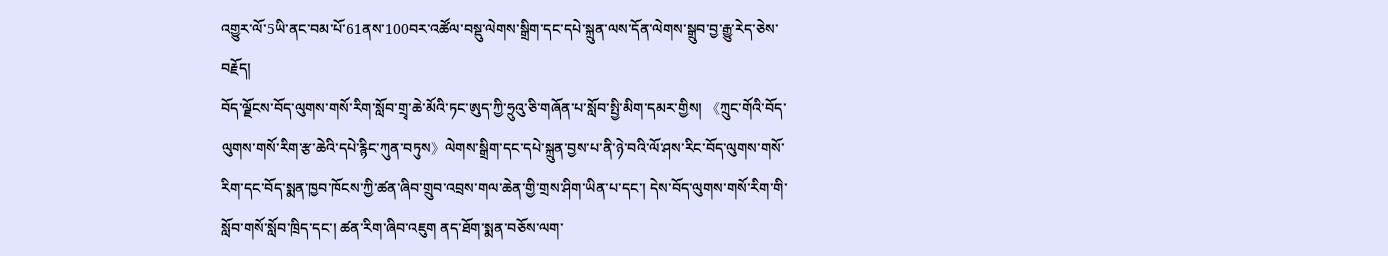འགྱུར་ལོ་5ཡི་ནང་བམ་པོ་61ནས་100བར་འཚོལ་བསྡུ་ལེགས་སྒྲིག་དང་དཔེ་སྐྲུན་ལས་དོན་ལེགས་སྒྲུབ་བྱ་རྒྱུ་རེད་ཅེས་བརྗོད།
བོད་ལྗོངས་བོད་ལུགས་གསོ་རིག་སློབ་གྲྭ་ཆེ་མོའི་ཏང་ཨུད་ཀྱི་ཧྲུའུ་ཅི་གཞོན་པ་སློབ་སྤྱི་མིག་དམར་གྱིས། 《ཀྲུང་གོའི་བོད་ལུགས་གསོ་རིག་རྩ་ཆེའི་དཔེ་རྙིང་ཀུན་བཏུས》ལེགས་སྒྲིག་དང་དཔེ་སྐྲུན་བྱས་པ་ནི་ཉེ་བའི་ལོ་ཤས་རིང་བོད་ལུགས་གསོ་རིག་དང་བོད་སྨན་ཁྱབ་ཁོངས་ཀྱི་ཚན་ཞིབ་གྲུབ་འབྲས་གལ་ཆེན་གྱི་གྲས་ཤིག་ཡིན་པ་དང་། དེས་བོད་ལུགས་གསོ་རིག་གི་སློབ་གསོ་སློབ་ཁྲིད་དང་། ཚན་རིག་ཞིབ་འཇུག ནད་ཐོག་སྨན་བཅོས་ལག་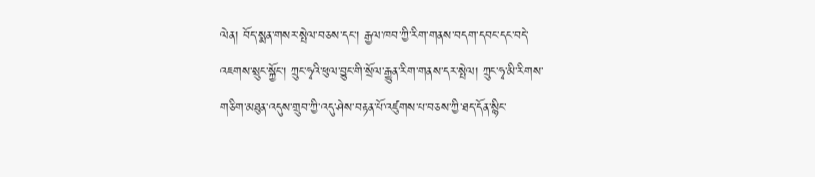ལེན། བོད་སྨན་གསར་སྤེལ་བཅས་དང་། རྒྱལ་ཁབ་ཀྱི་རིག་གནས་བདག་དབང་དང་བདེ་འཇགས་སྲུང་སྐྱོང་། ཀྲུང་ཧྭའི་ཕུལ་བྱུང་གི་སྲོལ་རྒྱུན་རིག་གནས་དར་སྤེལ། ཀྲུང་ཧྭ་མི་རིགས་གཅིག་མཐུན་འདུས་གྲུབ་ཀྱི་འདུ་ཤེས་བརྟན་པོ་འཛུགས་པ་བཅས་ཀྱི་ཐད་དོན་སྙིང་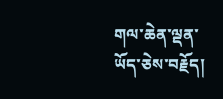གལ་ཆེན་ལྡན་ཡོད་ཅེས་བརྗོད།